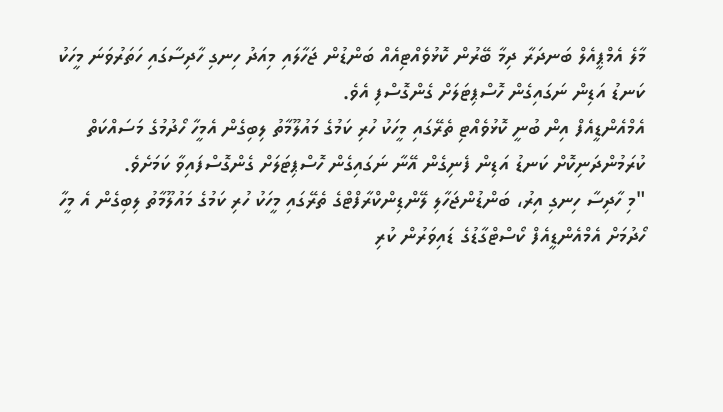މާލެ އެމްޕީއެލް ބަނދަރާ ދިމާ ބޭރުން ކޮޅުވެއްޓިއެއް ބަންޑުން ޖަހާލައި މިއަދު ހިނގި ހާދިސާގައި ހަތަރުވަނަ މީހަކު ކަނޑު އަޑިން ނަގައިގެން ހޮސްޕިޓަލަށް ގެންގޮސްފި އެވެ.
އެމްއެންޑީއެފް އިން ބުނީ ކޮޅުވެއްޓި ތެރޭގައި މީހަކު ހުރި ކަމުގެ މައުލޫމާތު ލިބިގެން އެމީހާ ހޯދުމުގެ މަސައްކަތް ކުރަމުންދަނިކޮށް ކަނޑު އަޑިން ފެނިގެން އޭނާ ނަގައިގެން ހޮސްޕިޓަލަށް ގެންގޮސްފައިވާ ކަމަށެވެ.
"މި ހާދިސާ ހިނގި އިރު، ބަންޑުންޖަހާލި ލޭންޑިންކްރާފްޓްގެ ތެރޭގައި މީހަކު ހުރި ކަމުގެ މައުލޫމާތު ލިބިގެން އެ މީހާ ހޯދުމަށް އެމްއެންޑީއެފް ކޯސްޓްގާޑުގެ ޑައިވަރުން ކުރި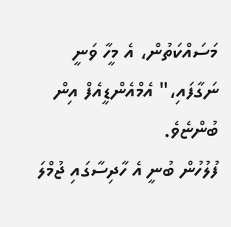މަސައްކަތުން، އެ މީހާ ވަނީ ނަގާފައި،" އެމްއެންޑީއެފް އިން ބުންޏެވެ.
ފުލުހުން ބުނީ އެ ހާދިސާގައި ޖުމްލަ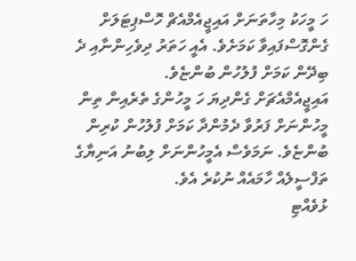ހަ މީހަކު މިހާތަނަށް އައިޖީއެމްއެޗް ހޮސްޕިޓަލަށް ގެންގޮސްފައިވާ ކަމަށެވެ. އެއީ ހަތަރު ދިވެހިންނާއި ދެ ބިދޭން ކަމަށް ފުލުހުން ބުންޏެވެ.
އައިޖީއެމްއެޗަށް ގެންދިޔަ ހަ މީހުންގެ ތެރެއިން ތިން މީހުންނަށް ފަރުވާ ދެމުންދާ ކަމަށް ފުލުހުން ކުރިން ބުންޏެވެ. ނަމަވެސް އެމީހުންނަށް ލިބުނު އަނިޔާގެ ތަފްސީލެއް ހާމައެއް ނުކުރެ އެވެ.
ޅުވެއްޓި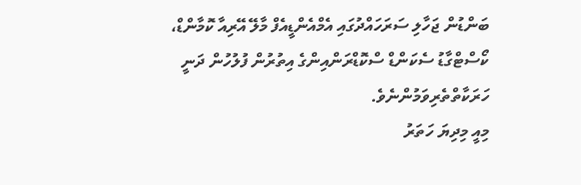ބަންޑުން ޖަހާލި ސަރަހައްދުގައި އެމްއެންޑީއެފް މާލޭ އޭރިއާ ކޮމާންޑް، ކޯސްޓްގާޑު ސެކަންޑް ސްކޮޑްރަންއިންގެ އިތުރުން ފުލުހުން ދަނީ ހަރަކާތްތެރިވަމުންނެވެ.
މިއީ މިދިޔަ ހަތަރު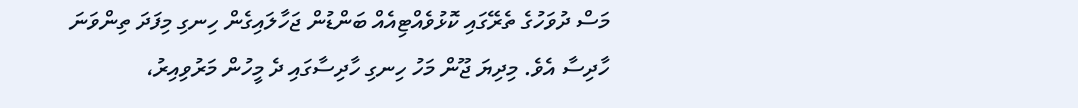މަސް ދުވަހުގެ ތެރޭގައި ކޮޅުވެއްޓިއެއް ބަންޑުން ޖަހާލައިގެން ހިނގި މިފަދަ ތިންވަނަ ހާދިސާ އެވެ. މިދިޔަ ޖޫން މަހު ހިނގި ހާދިސާގައި ދެ މީހުން މަރުވިއިރު،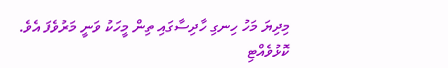މިދިޔަ މަހު ހިނގި ހާދިސާގައި ތިން މީހަކު ވަނީ މަރުވެފަ އެވެ.
ކޮޅުވެއްޓި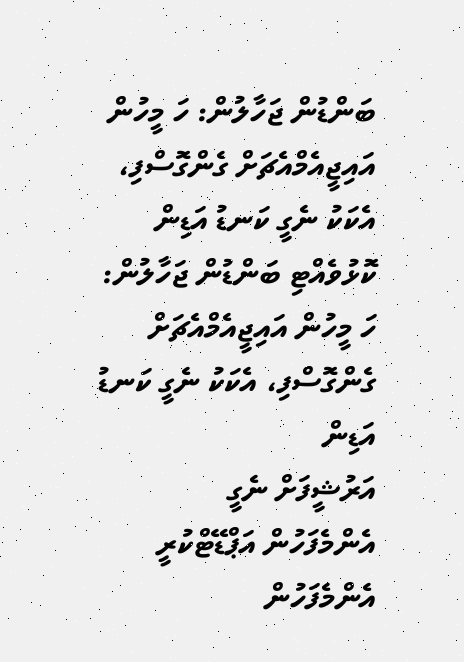ބަންޑުން ޖަހާލުން: ހަ މީހުން އައިޖީއެމްއެޗަށް ގެންގޮސްފި، އެކަކު ނެގީ ކަނޑު އަޑިން ކޮޅުވެއްޓި ބަންޑުން ޖަހާލުން: ހަ މީހުން އައިޖީއެމްއެޗަށް ގެންގޮސްފި، އެކަކު ނެގީ ކަނޑު އަޑިން
އަރުޝީފަށް ނެގީ
އެންމެފަހުން އަޕްޑޭޓްކުރީ
އެންމެފަހުން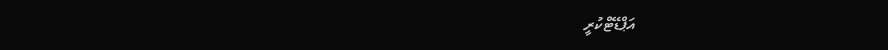އަޕްޑޭޓްކުރީ